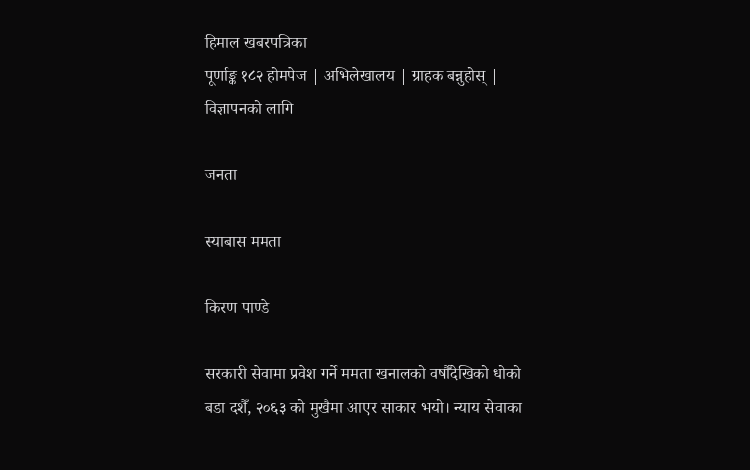हिमाल खबरपत्रिका
पूर्णाङ्क १८२ होमपेज | अभिलेखालय | ग्राहक बन्नुहोस् | विज्ञापनको लागि

जनता

स्याबास ममता

किरण पाण्डे

सरकारी सेवामा प्रवेश गर्ने ममता खनालको वर्षौँदेखिको धोको बडा दशैँ, २०६३ को मुखैमा आएर साकार भयो। न्याय सेवाका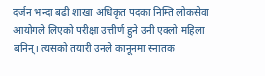दर्जन भन्दा बढी शाखा अधिकृत पदका निम्ति लोकसेवा आयोगले लिएको परीक्षा उत्तीर्ण हुने उनी एक्लो महिला बनिन्। त्यसको तयारी उनले कानूनमा स्नातक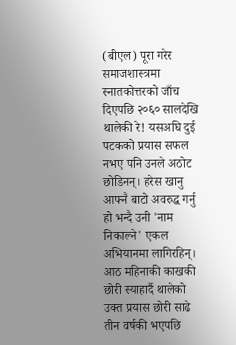(बीएल) पूरा गरेर समाजशास्त्रमा स्नातकोत्तरको जाँच दिएपछि २०६० सालदेखि थालेकी रे! यसअघि दुई पटकको प्रयास सफल नभए पनि उनले अठोट छोडिनन्। हरेस खानु आफ्नै बाटो अवरुद्ध गर्नु हो भन्दै उनी 'नाम निकाल्ने' एकल अभियानमा लागिरहिन्। आठ महिनाकी काखकी छोरी स्याहार्दै थालेको उक्त प्रयास छोरी साढे तीन वर्षकी भएपछि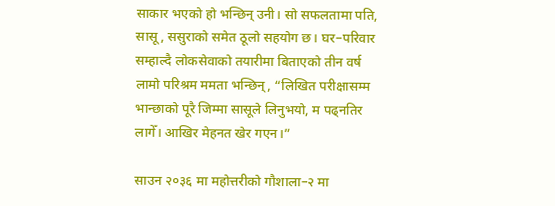साकार भएको हो भन्छिन् उनी। सो सफलतामा पति, सासू, ससुराको समेत ठूलो सहयोग छ। घर–परिवार सम्हाल्दै लोकसेवाको तयारीमा बिताएको तीन वर्ष लामो परिश्रम ममता भन्छिन्, “लिखित परीक्षासम्म भान्छाको पूरै जिम्मा सासूले लिनुभयो, म पढ्नतिर लागेँ। आखिर मेहनत खेर गएन।”

साउन २०३६ मा महोत्तरीको गौशाला–२ मा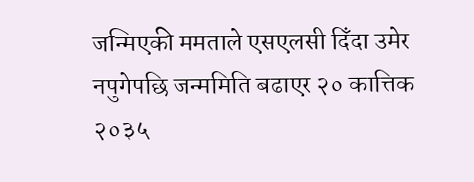जन्मिएकी ममताले एसएलसी दिँदा उमेर नपुगेपछि जन्ममिति बढाएर २० कात्तिक २०३५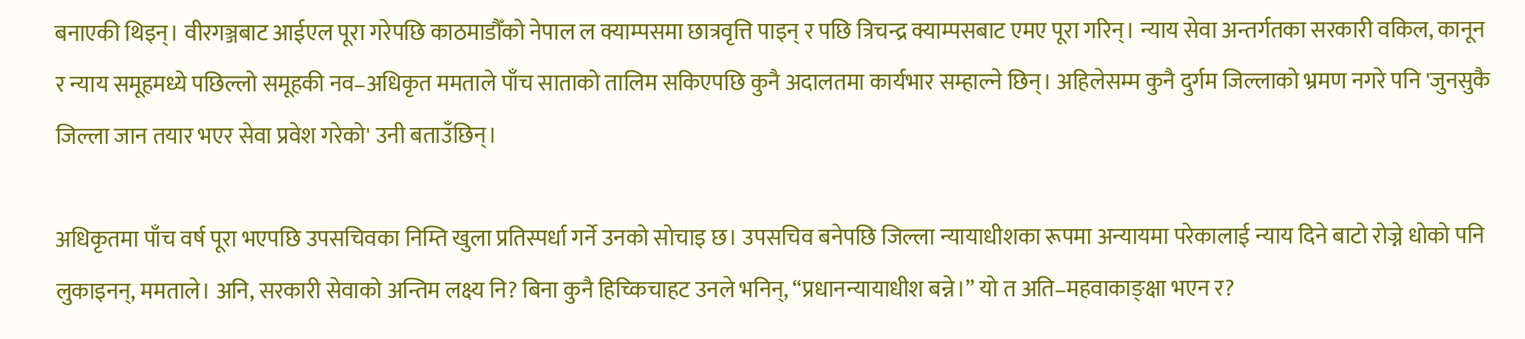बनाएकी थिइन्। वीरगञ्जबाट आईएल पूरा गरेपछि काठमाडौँको नेपाल ल क्याम्पसमा छात्रवृत्ति पाइन् र पछि त्रिचन्द्र क्याम्पसबाट एमए पूरा गरिन्। न्याय सेवा अन्तर्गतका सरकारी वकिल, कानून र न्याय समूहमध्ये पछिल्लो समूहकी नव–अधिकृत ममताले पाँच साताको तालिम सकिएपछि कुनै अदालतमा कार्यभार सम्हाल्ने छिन्। अहिलेसम्म कुनै दुर्गम जिल्लाको भ्रमण नगरे पनि 'जुनसुकै जिल्ला जान तयार भएर सेवा प्रवेश गरेको' उनी बताउँछिन्।

अधिकृतमा पाँच वर्ष पूरा भएपछि उपसचिवका निम्ति खुला प्रतिस्पर्धा गर्ने उनको सोचाइ छ। उपसचिव बनेपछि जिल्ला न्यायाधीशका रूपमा अन्यायमा परेकालाई न्याय दिने बाटो रोज्ने धोको पनि लुकाइनन्, ममताले। अनि, सरकारी सेवाको अन्तिम लक्ष्य नि? बिना कुनै हिच्किचाहट उनले भनिन्, “प्रधानन्यायाधीश बन्ने।” यो त अति–महवाकाङ्क्षा भएन र?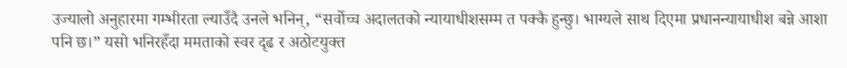उज्यालो अनुहारमा गम्भीरता ल्याउँदै उनले भनिन्, “सर्वोच्च अदालतको न्यायाधीशसम्म त पक्कै हुन्छु। भाग्यले साथ दिएमा प्रधानन्यायाधीश बन्ने आशा पनि छ।” यसो भनिरहँदा ममताको स्वर दृढ र अठोटयुक्त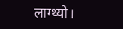लाग्थ्यो।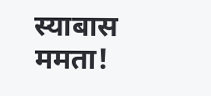स्याबास ममता!